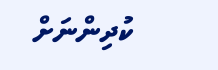ކުދިންނަށް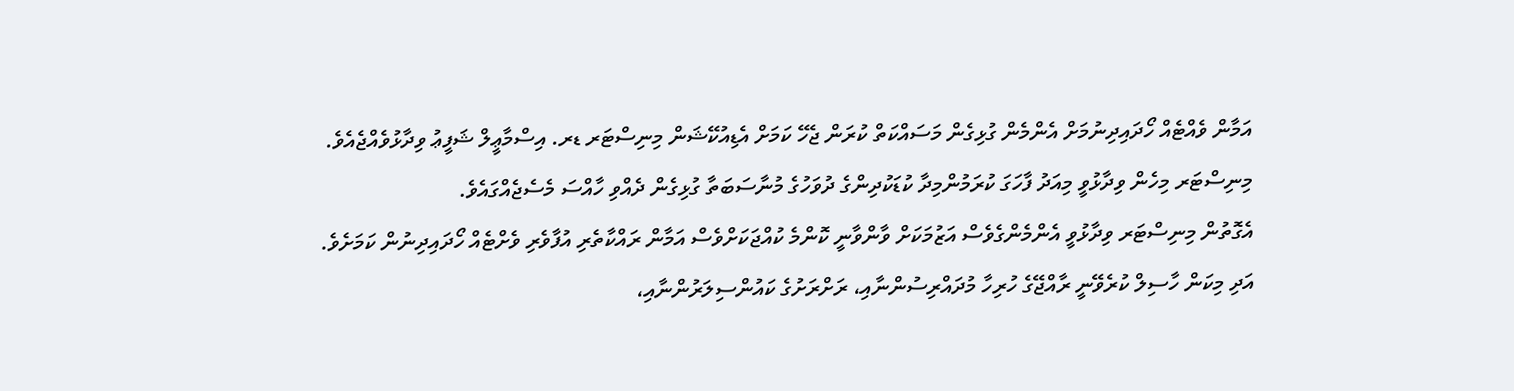އަމާން ވެއްޓެއް ހޯދައިދިނުމަށް އެންމެން ގުޅިގެން މަސައްކަތް ކުރަން ޖެހޭ ކަމަށް އެޑިއުކޭޝަން މިނިސްޓަރ ޑރ. އިސްމާޢީލް ޝަފީޢު ވިދާޅުވެއްޖެއެވެ.
މިނިސްޓަރ މިހެން ވިދާޅުވީ މިއަދު ފާހަގަ ކުރަމުންމިދާ ކުޑަކުދިންގެ ދުވަހުގެ މުނާސަބަތާ ގުޅިގެން ދެއްވި ހާއްސަ މެސެޖެއްގައެވެ.
އެގޮތުން މިނިސްޓަރ ވިދާޅުވީ އެންމެންގެވެސް އަޒުމަކަށް ވާންވާނީ ކޮންމެ ކުއްޖަކަށްވެސް އަމާން ރައްކާތެރި އުފާވެރި ވެށްޓެއް ހޯދައިދިނުން ކަމަށެވެ. އަދި މިކަން ހާސިލް ކުރެވޭނީ ރާއްޖޭގެ ހުރިހާ މުދައްރިސުންނާއި، ރަށްރަށުގެ ކައުންސިލަރުންނާއި،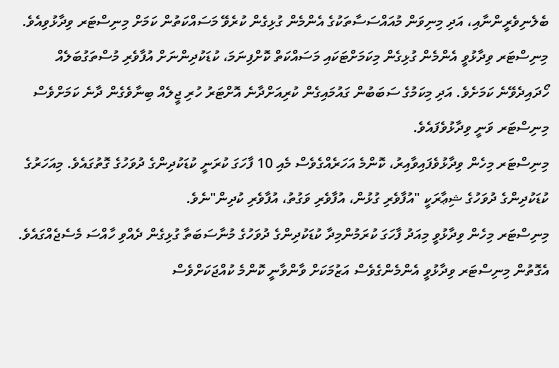ބެލެނިވެރީންނާއި، އަދި މިނިވަން މުއައްސަސާތަކުގެ އެންމެން ގުޅިގެން ކުރެވޭ މަސައްކަތުން ކަމަށް މިނިސްޓަރ ވިދާޅުވިއެވެ.
މިނިސްޓަރ ވިދާޅުވީ އެންމެން ގުޅިގެން މިކަމަށްޓަކައި މަސައްކަތް ކޮށްފިނަމަ، ކުޑަކުދިންނަށް އުފާވެރި މުސްތަގުބަލެއް ހޯދައިދެވޭނެ ކަމަށެވެ. އަދި މިކަމުގެ ސަބަބުން ގައުމައިގެން ކުރިއަށްދާނެ އޮށްޓަރު ހުރި ޖީލެއް ބިނާވެގެން ދާނެ ކަމަށްވެސް މިނިސްޓަރ ވަނީ ވިދާޅުވެފައެވެ.
މިނިސްޓަރ މިހެން ވިދާޅުވެފައިވާއިރު، ކޮންމެ އަހަރެއްގެވެސް މެއި 10 ފާހަގަ ކުރަނީ ކުޑަކުދިންގެ ދުވަހުގެ ގޮތުގައެވެ. މިއަހަރުގެ ކުޑަކުދިންގެ ދުވަހުގެ ޝިޢާރަކީ "އުފާވެރި ގުޅުން، އުފާވެރި ވަގުތު، އުފާވެރި ކުދިން"ނެވެ.
މިނިސްޓަރ މިހެން ވިދާޅުވީ މިއަދު ފާހަގަ ކުރަމުންމިދާ ކުޑަކުދިންގެ ދުވަހުގެ މުނާސަބަތާ ގުޅިގެން ދެއްވި ހާއްސަ މެސެޖެއްގައެވެ.
އެގޮތުން މިނިސްޓަރ ވިދާޅުވީ އެންމެންގެވެސް އަޒުމަކަށް ވާންވާނީ ކޮންމެ ކުއްޖަކަށްވެސް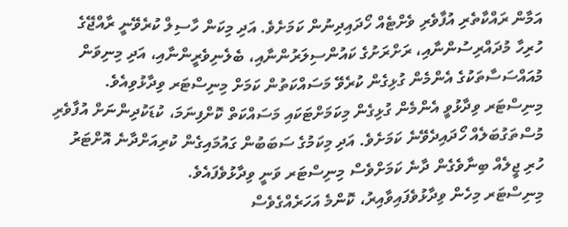އަމާން ރައްކާތެރި އުފާވެރި ވެށްޓެއް ހޯދައިދިނުން ކަމަށެވެ. އަދި މިކަން ހާސިލް ކުރެވޭނީ ރާއްޖޭގެ ހުރިހާ މުދައްރިސުންނާއި، ރަށްރަށުގެ ކައުންސިލަރުންނާއި، ބެލެނިވެރީންނާއި، އަދި މިނިވަން މުއައްސަސާތަކުގެ އެންމެން ގުޅިގެން ކުރެވޭ މަސައްކަތުން ކަމަށް މިނިސްޓަރ ވިދާޅުވިއެވެ.
މިނިސްޓަރ ވިދާޅުވީ އެންމެން ގުޅިގެން މިކަމަށްޓަކައި މަސައްކަތް ކޮށްފިނަމަ، ކުޑަކުދިންނަށް އުފާވެރި މުސްތަގުބަލެއް ހޯދައިދެވޭނެ ކަމަށެވެ. އަދި މިކަމުގެ ސަބަބުން ގައުމައިގެން ކުރިއަށްދާނެ އޮށްޓަރު ހުރި ޖީލެއް ބިނާވެގެން ދާނެ ކަމަށްވެސް މިނިސްޓަރ ވަނީ ވިދާޅުވެފައެވެ.
މިނިސްޓަރ މިހެން ވިދާޅުވެފައިވާއިރު، ކޮންމެ އަހަރެއްގެވެސް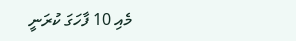މެއި 10 ފާހަގަ ކުރަނީ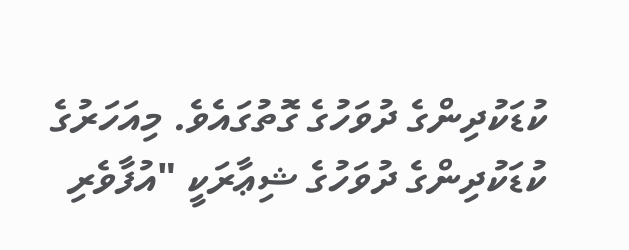ކުޑަކުދިންގެ ދުވަހުގެ ގޮތުގައެވެ. މިއަހަރުގެ ކުޑަކުދިންގެ ދުވަހުގެ ޝިޢާރަކީ "އުފާވެރި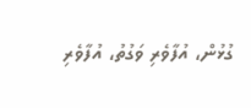ގުޅުން، އުފާވެރި ވަގުތު، އުފާވެރި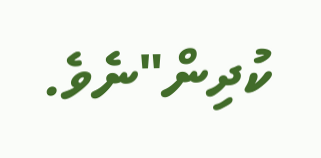ކުދިން"ނެވެ.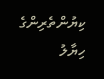ކިޔުންތެރިންގެ ހިޔާލު